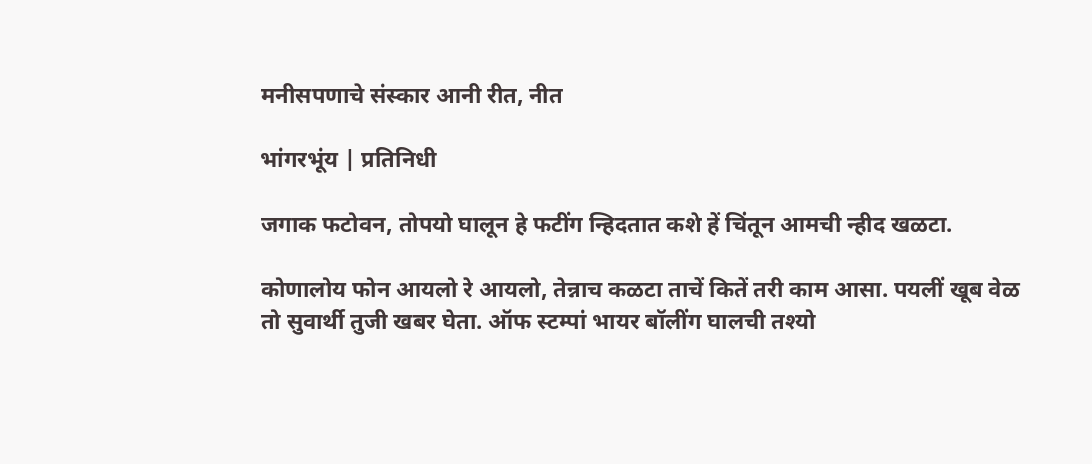मनीसपणाचे संस्कार आनी रीत, नीत

भांगरभूंय | प्रतिनिधी

जगाक फटोवन, तोपयो घालून हे फटींग न्हिदतात कशे हें चिंतून आमची न्हीद खळटा.

कोणालोय फोन आयलो रे आयलो, तेन्नाच कळटा ताचें कितें तरी काम आसा. पयलीं खूब वेळ तो सुवार्थी तुजी खबर घेता. ऑफ स्टम्पां भायर बॉलींग घालची तश्यो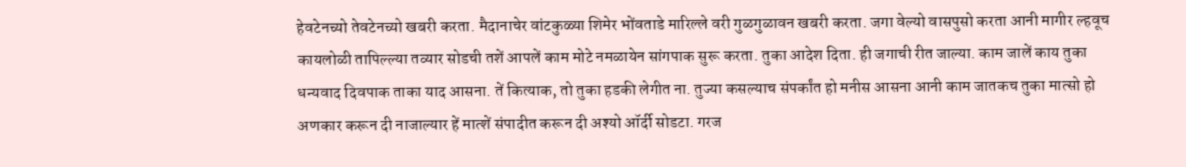हेवटेनच्यो तेवटेनच्यो खबरी करता. मैदानाचेर वांटकुळ्या शिमेर भोंवताडे मारिल्ले वरी गुळगुळावन खबरी करता. जगा वेल्यो वासपुसो करता आनी मागीर ल्हवूच कायलोळी तापिल्ल्या तव्यार सोडची तशें आपलें काम मोटे नमळायेन सांगपाक सुरू करता. तुका आदेश दिता. ही जगाची रीत जाल्या. काम जालें काय तुका धन्यवाद दिवपाक ताका याद आसना. तें कित्याक, तो तुका हडकी लेगीत ना. तुज्या कसल्याच संपर्कांत हो मनीस आसना आनी काम जातकच तुका मात्सो हो अणकार करून दी नाजाल्यार हें मात्शें संपादीत करून दी अश्यो ऑर्दी सोडटा. गरज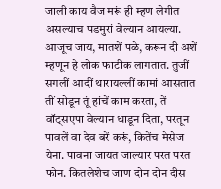जाली काय वैज मरूं ही म्हण लेगीत असल्याच पडमुरां वेल्यान आयल्या.
आजूच जाय, मातशें पळे, करून दी अशें म्हणून हे लोक फाटीक लागतात. तुजीं सगलीं आदीं थारायल्लीं कामां आसतात तीं सोडून तूं हांचें काम करता, तें वॉट्सएपा वेल्यान धाडून दिता, परतून पावलें वा देव बरें करूं, कितेंच मेसेज येना. पावना जायत जाल्यार परत परत फोन. कितलेशेच जाण दोन दोन दीस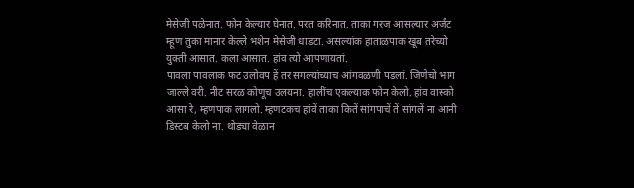मेसेजी पळेनात. फोन केल्यार घेनात. परत करिनात. ताका गरज आसल्यार अर्जंट म्हूण तुका मानार केल्ले भशेन मेसेजी धाडटा. असल्यांक हाताळपाक खूब तरेच्यो युक्ती आसात. कला आसात. हांव त्यो आपणायतां.
पावला पावलाक फट उलोवप हें तर सगल्यांच्याच आंगवळणी पडलां. जिणेचो भाग जाल्ले वरी. नीट सरळ कोणूच उलयना. हालींच एकल्याक फोन केलो. हांव वास्को आसा रे, म्हणपाक लागलो. म्हणटकच हांवें ताका कितें सांगपाचें तें सांगलें ना आनी डिस्टब केलो ना. थोड्या वेळान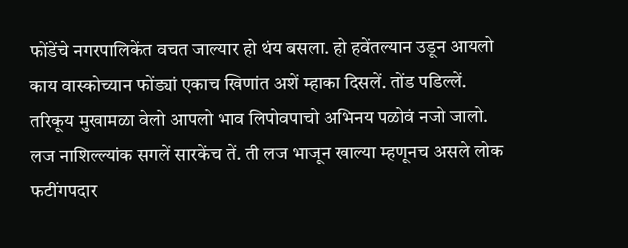फोंडेंचे नगरपालिकेंत वचत जाल्यार हो थंय बसला. हो हवेंतल्यान उडून आयलो काय वास्कोच्यान फोंड्यां एकाच खिणांत अशें म्हाका दिसलें. तोंड पडिल्लें. तरिकूय मुखामळा वेलो आपलो भाव लिपोवपाचो अभिनय पळोवं नजो जालो. लज नाशिल्ल्यांक सगलें सारकेंच तें. ती लज भाजून खाल्या म्हणूनच असले लोक फटींगपदार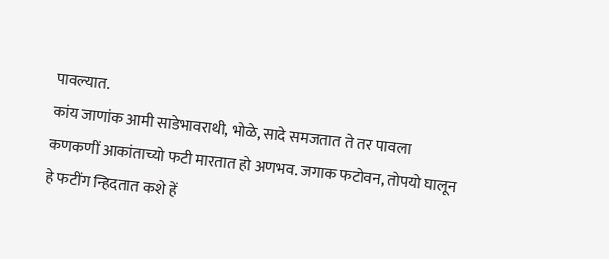पावल्यात.
कांय जाणांक आमी साडेभावराथी, भोळे, सादे समजतात ते तर पावला कणकणीं आकांताच्यो फटी मारतात हो अणभव. जगाक फटोवन, तोपयो घालून हे फटींग न्हिदतात कशे हें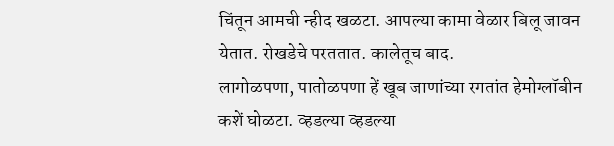चिंतून आमची न्हीद खळटा. आपल्या कामा वेळार बिलू जावन येतात. रोखडेचे परततात. कालेतूच बाद.
लागोळपणा, पातोळपणा हें खूब जाणांच्या रगतांत हेमोग्लॉबीन कशें घोळटा. व्हडल्या व्हडल्या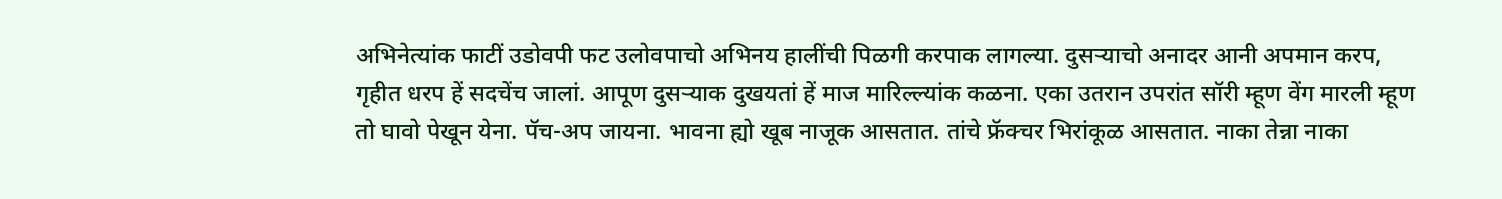अभिनेत्यांक फाटीं उडोवपी फट उलोवपाचो अभिनय हालींची पिळगी करपाक लागल्या. दुसऱ्याचो अनादर आनी अपमान करप, गृहीत धरप हें सदचेंच जालां. आपूण दुसऱ्याक दुखयतां हें माज मारिल्ल्यांक कळना. एका उतरान उपरांत सॉरी म्हूण वेंग मारली म्हूण तो घावो पेखून येना. पॅच-अप जायना. भावना ह्यो खूब नाजूक आसतात. तांचे फ्रॅक्चर भिरांकूळ आसतात. नाका तेन्ना नाका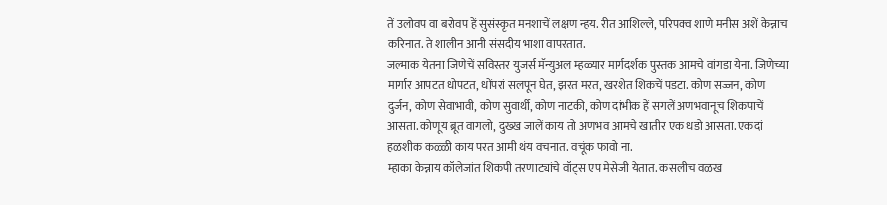तें उलोवप वा बरोवप हें सुसंस्कृत मनशाचें लक्षण न्हय. रीत आशिल्ले, परिपक्व शाणे मनीस अशें केन्नाच करिनात. ते शालीन आनी संसदीय भाशा वापरतात.
जल्माक येतना जिणेचें सविस्तर युजर्स मॅन्युअल म्हळ्यार मार्गदर्शक पुस्तक आमचे वांगडा येना. जिणेच्या मार्गार आपटत धोपटत, धोंपरां सलपून घेत, झरत मरत, खरशेत शिकचें पडटा. कोण सज्जन, कोण दुर्जन, कोण सेवाभावी, कोण सुवार्थी, कोण नाटकी, कोण दांभीक हें सगलें अणभवानूच शिकपाचें आसता. कोणूय ब्रूत वागलो, दुख्ख जालें काय तो अणभव आमचे खातीर एक धडो आसता. एकदां हळशीक कळ्ळी काय परत आमी थंय वचनात. वचूंक फावो ना.
म्हाका केन्नाय कॉलेजांत शिकपी तरणाट्यांचे वॉट्स एप मेसेजी येतात. कसलीच वळख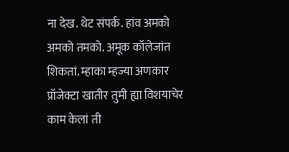ना देख. थेट संपर्क. हांव अमको अमको तमको. अमूक कॉलेजांत शिकतां. म्हाका म्हज्या अणकार प्रॉजेक्टा खातीर तुमी ह्या विशयाचेर काम केलां ती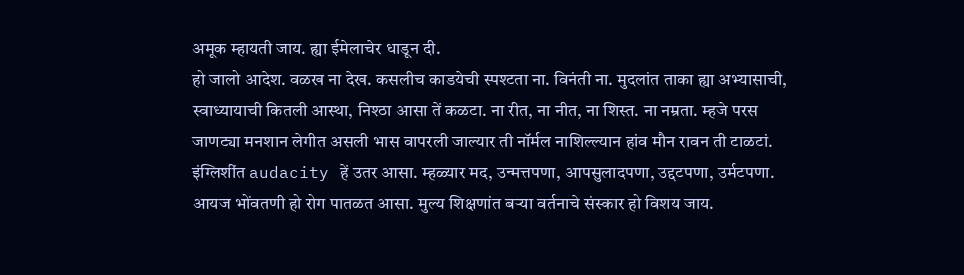अमूक म्हायती जाय. ह्या ईमेलाचेर धाडून दी.
हो जालो आदेश. वळख ना देख. कसलीच काडयेची स्पश्टता ना. विनंती ना. मुदलांत ताका ह्या अभ्यासाची, स्वाध्यायाची कितली आस्था, निश्ठा आसा तें कळटा. ना रीत, ना नीत, ना शिस्त. ना नम्रता. म्हजे परस जाणट्या मनशान लेगीत असली भास वापरली जाल्यार ती नॉर्मल नाशिल्ल्यान हांव मौन रावन ती टाळटां.
इंग्लिशींत audacity हें उतर आसा. म्हळ्यार मद, उन्मत्तपणा, आपसुलादपणा, उद्दटपणा, उर्मटपणा. आयज भोंवतणी हो रोग पातळत आसा. मुल्य शिक्षणांत बऱ्या वर्तनाचे संस्कार हो विशय जाय.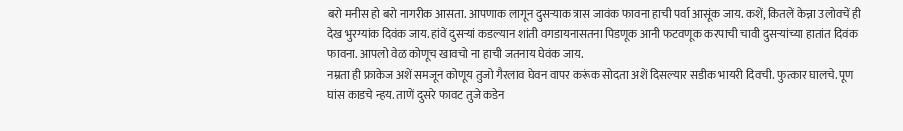बरो मनीस हो बरो नागरीक आसता. आपणाक लागून दुसऱ्याक त्रास जावंक फावना हाची पर्वा आसूंक जाय. कशें, कितलें केन्ना उलोवचें ही देख भुरग्यांक दिवंक जाय. हांवें दुसऱ्यां कडल्यान शांती वगडायनासतना पिडणूक आनी फटवणूक करपाची चावी दुसऱ्यांच्या हातांत दिवंक फावना. आपलो वेळ कोणूच खावचो ना हाची जतनाय घेवंक जाय.
नम्रता ही फ्राकेज अशें समजून कोणूय तुजो गैरलाव घेवन वापर करूंक सोदता अशें दिसल्यार सडीक भायरी दिवची. फुत्कार घालचे. पूण घांस काडचे न्हय. ताणें दुसरे फावट तुजे कडेन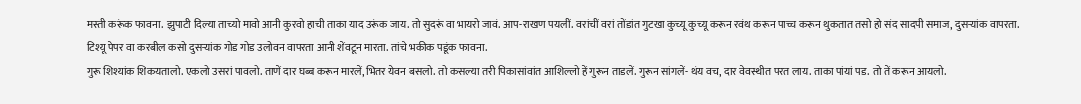मस्ती करूंक फावना. झुपाटी दिल्या ताच्यो मावो आनी कुरवो हाची ताका याद उरूंक जाय. तो सुदरूं वा भायरो जावं. आप-राखण पयलीं. वरांचीं वरां तोंडांत गुटखा कुच्यू कुच्यू करून रवंथ करून पाच्च करून थुकतात तसो हो संद सादपी समाज, दुसऱ्यांक वापरता. टिश्यू पेपर वा करबील कसो दुसऱ्यांक गोड गोड उलोवन वापरता आनी शेंवटून मारता. तांचे भकीक पडूंक फावना.
गुरू शिश्यांक शिकयतालो. एकलो उसरां पावलो. ताणें दार घब्ब करून मारलें, भितर येवन बसलो. तो कसल्या तरी पिकासांवांत आशिल्लो हें गुरून ताडलें. गुरून सांगलें- थंय वच, दार वेवस्थीत परत लाय. ताका पांयां पड. तो तें करून आयलो.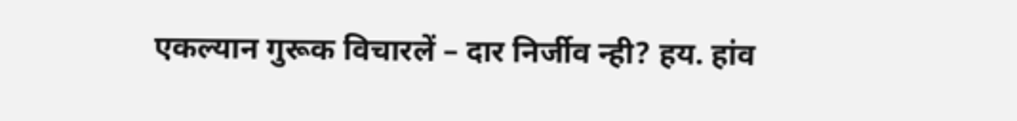एकल्यान गुरूक विचारलें – दार निर्जीव न्ही? हय. हांव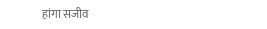हांगा सजीव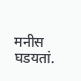मनीस घडयतां.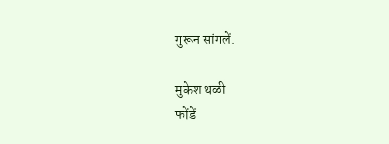गुरून सांगलें.

मुकेश थळी
फोंडें